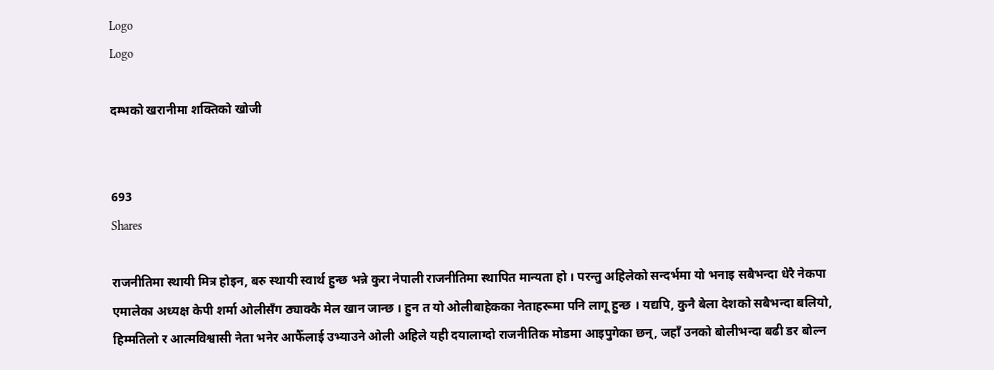Logo
Logo

दम्भको खरानीमा शक्तिको खोजी


693
Shares

राजनीतिमा स्थायी मित्र होइन, बरु स्थायी स्वार्थ हुन्छ भन्ने कुरा नेपाली राजनीतिमा स्थापित मान्यता हो । परन्तु अहिलेको सन्दर्भमा यो भनाइ सबैभन्दा धेरै नेकपा एमालेका अध्यक्ष केपी शर्मा ओलीसँग ठ्याक्कै मेल खान जान्छ । हुन त यो ओलीबाहेकका नेताहरूमा पनि लागू हुन्छ । यद्यपि, कुनै बेला देशको सबैभन्दा बलियो, हिम्मतिलो र आत्मविश्वासी नेता भनेर आफैँलाई उभ्याउने ओली अहिले यही दयालाग्दो राजनीतिक मोडमा आइपुगेका छन्, जहाँ उनको बोलीभन्दा बढी डर बोल्न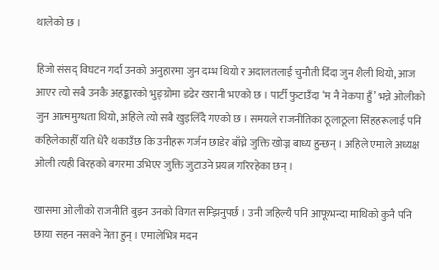थालेको छ ।

हिजो संसद् विघटन गर्दा उनको अनुहारमा जुन दम्भ थियो र अदालतलाई चुनौती दिँदा जुन शैली थियो, आज आएर त्यो सबै उनकै अहङ्कारको भुङ्ग्रोमा डढेर खरानी भएको छ । पार्टी फुटाउँदा ‘म नै नेकपा हुँ’ भन्ने ओलीको जुन आत्ममुग्धता थियो, अहिले त्यो सबै खुइलिँदै गएको छ । समयले राजनीतिका ठूलाठूला सिंहहरूलाई पनि कहिलेकाहीँ यति धेरै थकाउँछ कि उनीहरू गर्जन छाडेर बाँच्ने जुक्ति खोज्न बाध्य हुन्छन् । अहिले एमाले अध्यक्ष ओली त्यही बिरहको बगरमा उभिएर जुक्ति जुटाउने प्रयत्न गरिरहेका छन् ।

खासमा ओलीको राजनीति बुझ्न उनको विगत सम्झिनुपर्छ । उनी जहिल्यै पनि आफूभन्दा माथिको कुनै पनि छाया सहन नसक्ने नेता हुन् । एमालेभित्र मदन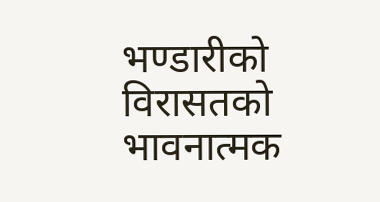भण्डारीको विरासतको भावनात्मक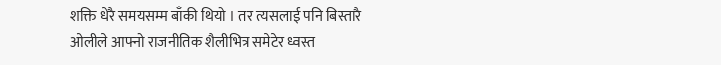शक्ति धेरै समयसम्म बाँकी थियो । तर त्यसलाई पनि बिस्तारै ओलीले आफ्नो राजनीतिक शैलीभित्र समेटेर ध्वस्त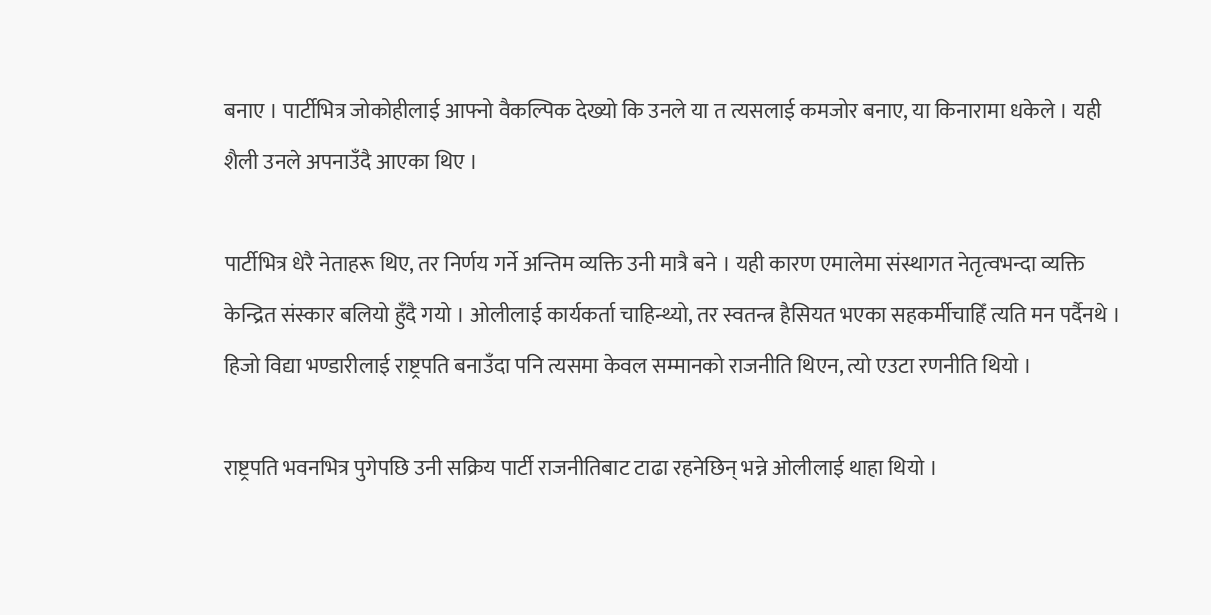बनाए । पार्टीभित्र जोकोहीलाई आफ्नो वैकल्पिक देख्यो कि उनले या त त्यसलाई कमजोर बनाए, या किनारामा धकेले । यही शैली उनले अपनाउँदै आएका थिए ।

पार्टीभित्र धेरै नेताहरू थिए, तर निर्णय गर्ने अन्तिम व्यक्ति उनी मात्रै बने । यही कारण एमालेमा संस्थागत नेतृत्वभन्दा व्यक्ति केन्द्रित संस्कार बलियो हुँदै गयो । ओलीलाई कार्यकर्ता चाहिन्थ्यो, तर स्वतन्त्र हैसियत भएका सहकर्मीचाहिँ त्यति मन पर्दैनथे । हिजो विद्या भण्डारीलाई राष्ट्रपति बनाउँदा पनि त्यसमा केवल सम्मानको राजनीति थिएन, त्यो एउटा रणनीति थियो ।

राष्ट्रपति भवनभित्र पुगेपछि उनी सक्रिय पार्टी राजनीतिबाट टाढा रहनेछिन् भन्ने ओलीलाई थाहा थियो ।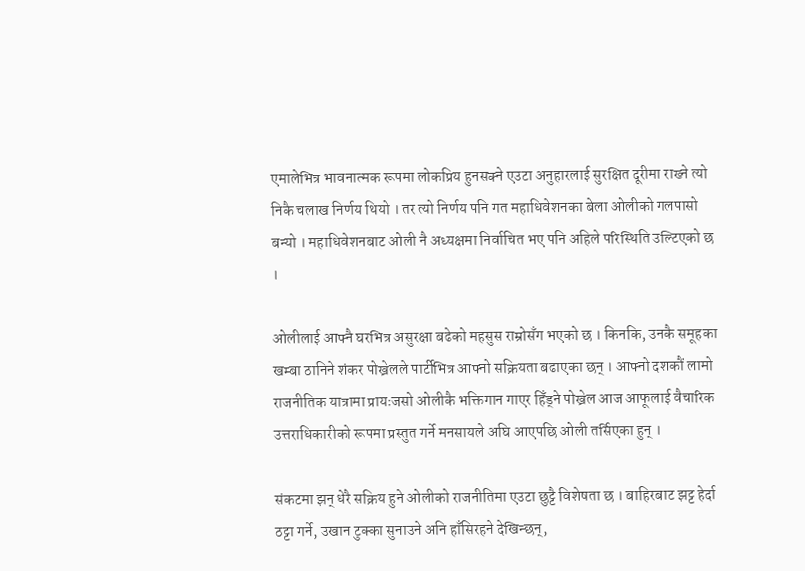एमालेभित्र भावनात्मक रूपमा लोकप्रिय हुनसक्ने एउटा अनुहारलाई सुरक्षित दूरीमा राख्ने त्यो निकै चलाख निर्णय थियो । तर त्यो निर्णय पनि गत महाधिवेशनका बेला ओलीको गलपासो बन्यो । महाधिवेशनबाट ओली नै अध्यक्षमा निर्वाचित भए पनि अहिले परिस्थिति उल्टिएको छ ।

ओलीलाई आफ्नै घरभित्र असुरक्षा बढेको महसुस राम्रोसँग भएको छ । किनकि, उनकै समूहका खम्बा ठानिने शंकर पोख्रेलले पार्टीभित्र आफ्नो सक्रियता बढाएका छन् । आफ्नो दशकौं लामो राजनीतिक यात्रामा प्रायःजसो ओलीकै भक्तिगान गाएर हिँड्ने पोख्रेल आज आफूलाई वैचारिक उत्तराधिकारीको रूपमा प्रस्तुत गर्ने मनसायले अघि आएपछि ओली तर्सिएका हुन् ।

संकटमा झन् धेरै सक्रिय हुने ओलीको राजनीतिमा एउटा छुट्टै विशेषता छ । बाहिरबाट झट्ट हेर्दा ठट्टा गर्ने, उखान टुक्का सुनाउने अनि हाँसिरहने देखिन्छन्,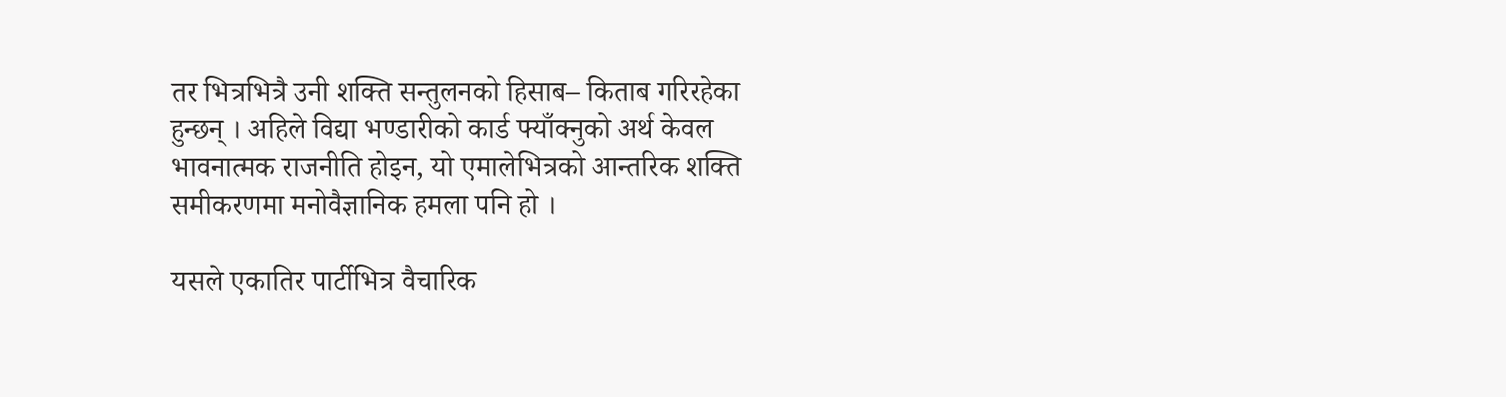तर भित्रभित्रै उनी शक्ति सन्तुलनको हिसाब– किताब गरिरहेका हुन्छन् । अहिले विद्या भण्डारीको कार्ड फ्याँक्नुको अर्थ केवल भावनात्मक राजनीति होइन, यो एमालेभित्रको आन्तरिक शक्ति समीकरणमा मनोवैज्ञानिक हमला पनि हो ।

यसले एकातिर पार्टीभित्र वैचारिक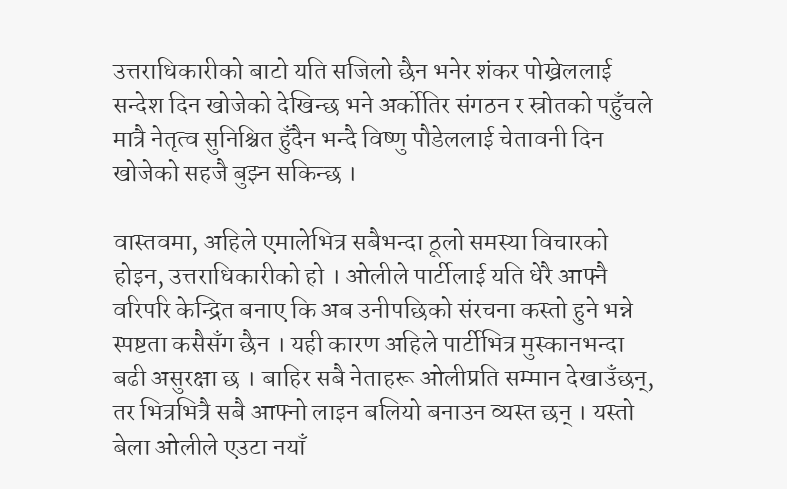उत्तराधिकारीको बाटो यति सजिलो छैन भनेर शंकर पोख्रेललाई सन्देश दिन खोजेको देखिन्छ भने अर्कोतिर संगठन र स्रोतको पहुँचले मात्रै नेतृत्व सुनिश्चित हुँदैन भन्दै विष्णु पौडेललाई चेतावनी दिन खोजेको सहजै बुझ्न सकिन्छ ।

वास्तवमा, अहिले एमालेभित्र सबैभन्दा ठूलो समस्या विचारको होइन, उत्तराधिकारीको हो । ओलीले पार्टीलाई यति धेरै आफ्नै वरिपरि केन्द्रित बनाए कि अब उनीपछिको संरचना कस्तो हुने भन्ने स्पष्टता कसैसँग छैन । यही कारण अहिले पार्टीभित्र मुस्कानभन्दा बढी असुरक्षा छ । बाहिर सबै नेताहरू ओलीप्रति सम्मान देखाउँछन्, तर भित्रभित्रै सबै आफ्नो लाइन बलियो बनाउन व्यस्त छन् । यस्तो बेला ओलीले एउटा नयाँ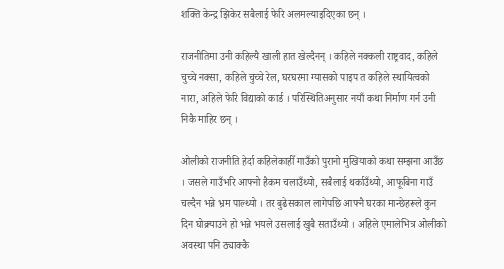शक्ति केन्द्र झिकेर सबैलाई फेरि अलमल्याइदिएका छन् ।

राजनीतिमा उनी कहिल्यै खाली हात खेल्दैनन् । कहिले नक्कली राष्ट्रवाद, कहिले चुच्चे नक्सा, कहिले चुच्चे रेल, घरघरमा ग्यासको पाइप त कहिले स्थायित्वको नारा, अहिले फेरि विद्याको कार्ड । परिस्थितिअनुसार नयाँ कथा निर्माण गर्न उनी निकै माहिर छन् ।

ओलीको राजनीति हेर्दा कहिलेकाहीँ गाउँको पुरानो मुखियाको कथा सम्झना आउँछ । जसले गाउँभरि आफ्नो हैकम चलाउँथ्यो, सबैलाई थर्काउँथ्यो, आफूबिना गाउँ चल्दैन भन्ने भ्रम पाल्थ्यो । तर बुढेसकाल लागेपछि आफ्नै घरका मान्छेहरूले कुन दिन घोक्र्याउने हो भन्ने भयले उसलाई खुबै सताउँथ्यो । अहिले एमालेभित्र ओलीको अवस्था पनि ठ्याक्कै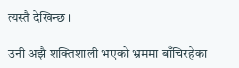त्यस्तै देखिन्छ ।

उनी अझै शक्तिशाली भएको भ्रममा बाँचिरहेका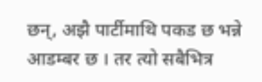छन्, अझै पार्टीमाथि पकड छ भन्ने आडम्बर छ । तर त्यो सबैभित्र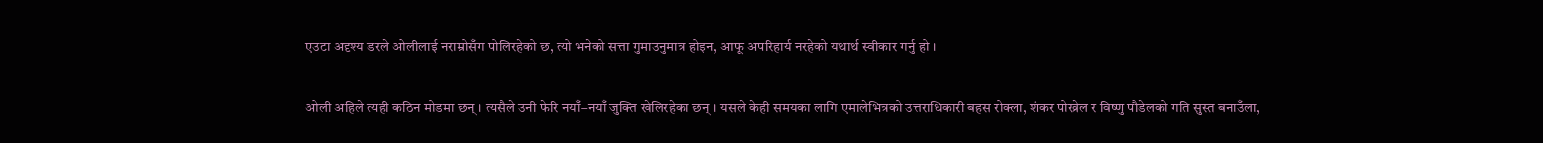एउटा अदृश्य डरले ओलीलाई नराम्रोसँग पोलिरहेको छ, त्यो भनेको सत्ता गुमाउनुमात्र होइन, आफू अपरिहार्य नरहेको यथार्थ स्वीकार गर्नु हो ।

ओली अहिले त्यही कठिन मोडमा छन् । त्यसैले उनी फेरि नयाँ–नयाँ जुक्ति खेलिरहेका छन् । यसले केही समयका लागि एमालेभित्रको उत्तराधिकारी बहस रोक्ला, शंकर पोख्रेल र विष्णु पौडेलको गति सुस्त बनाउँला,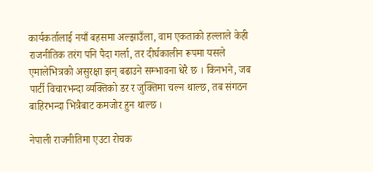कार्यकर्तालाई नयाँ बहसमा अल्झाउँला, वाम एकताको हल्लाले केही राजनीतिक तरंग पनि पैदा गर्ला, तर दीर्घकालीन रूपमा यसले एमालेभित्रको असुरक्षा झन् बढाउने सम्भावना धेरै छ । किनभने, जब पार्टी विचारभन्दा व्यक्तिको डर र जुक्तिमा चल्न थाल्छ, तब संगठन बाहिरभन्दा भित्रैबाट कमजोर हुन थाल्छ ।

नेपाली राजनीतिमा एउटा रोचक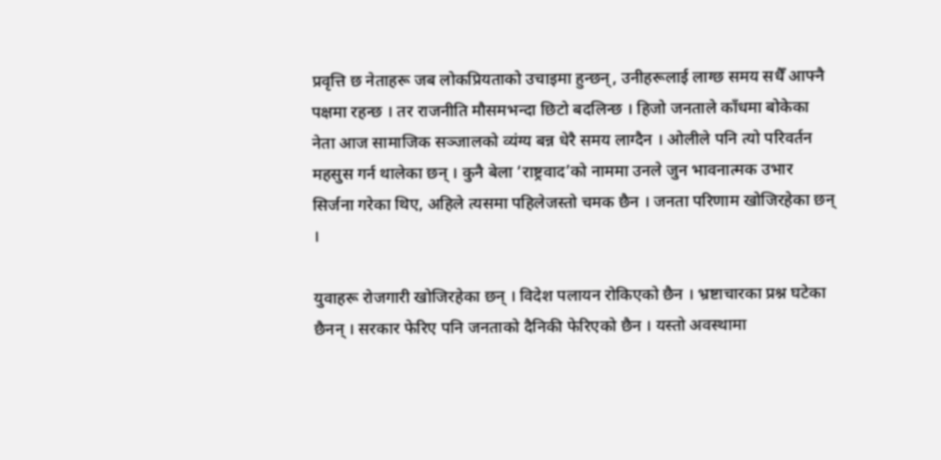प्रवृत्ति छ नेताहरू जब लोकप्रियताको उचाइमा हुन्छन्, उनीहरूलाई लाग्छ समय सधैँ आफ्नै पक्षमा रहन्छ । तर राजनीति मौसमभन्दा छिटो बदलिन्छ । हिजो जनताले काँधमा बोकेका नेता आज सामाजिक सञ्जालको व्यंग्य बन्न धेरै समय लाग्दैन । ओलीले पनि त्यो परिवर्तन महसुस गर्न थालेका छन् । कुनै बेला ‘राष्ट्रवाद’को नाममा उनले जुन भावनात्मक उभार सिर्जना गरेका थिए, अहिले त्यसमा पहिलेजस्तो चमक छैन । जनता परिणाम खोजिरहेका छन् ।

युवाहरू रोजगारी खोजिरहेका छन् । विदेश पलायन रोकिएको छैन । भ्रष्टाचारका प्रश्न घटेका छैनन् । सरकार फेरिए पनि जनताको दैनिकी फेरिएको छैन । यस्तो अवस्थामा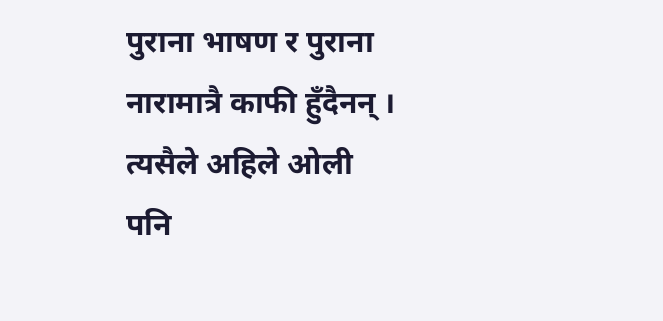पुराना भाषण र पुराना नारामात्रै काफी हुँदैनन् । त्यसैले अहिले ओली पनि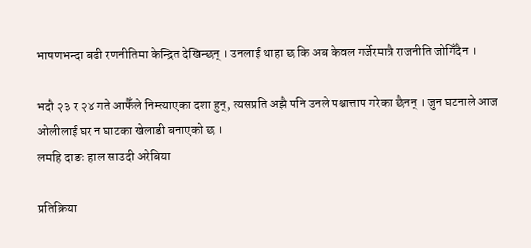भाषणभन्दा बढी रणनीतिमा केन्द्रित देखिन्छन् । उनलाई थाहा छ कि अब केवल गर्जेरमात्रै राजनीति जोगिँदैन ।

भदौ २३ र २४ गते आफैँले निम्त्याएका दशा हुन्, त्यसप्रति अझै पनि उनले पश्चात्ताप गरेका छैनन् । जुन घटनाले आज ओलीलाई घर न घाटका खेलाडी बनाएको छ ।
लमहि दाङः हाल साउदी अरेबिया

प्रतिक्रिया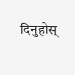दिनुहोस्